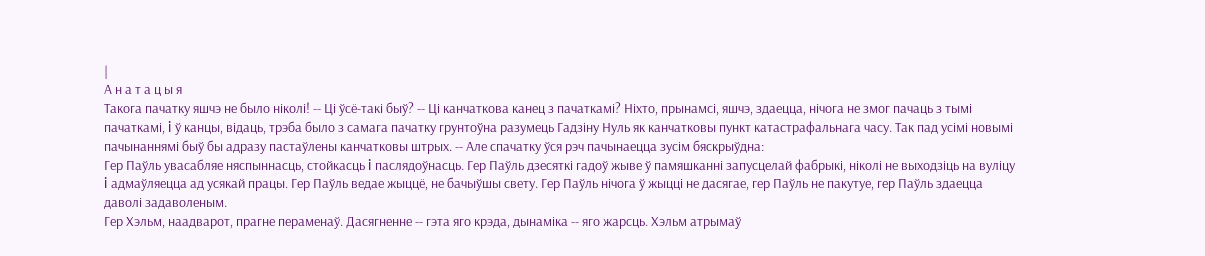|
А н а т а ц ы я
Такога пачатку яшчэ не было нiколi! -- Цi ўсё-такi быў? -- Цi канчаткова канец з пачаткамi? Нiхто, прынамсi, яшчэ, здаецца, нiчога не змог пачаць з тымi пачаткамi, i ў канцы, вiдаць, трэба было з самага пачатку грунтоўна разумець Гадзiну Нуль як канчатковы пункт катастрафальнага часу. Так пад усiмi новымi пачынаннямi быў бы адразу пастаўлены канчатковы штрых. -- Але спачатку ўся рэч пачынаецца зусiм бяскрыўдна:
Гер Паўль увасабляе няспыннасць, стойкасць i паслядоўнасць. Гер Паўль дзесяткi гадоў жыве ў памяшканнi запусцелай фабрыкi, нiколi не выходзiць на вулiцу i адмаўляецца ад усякай працы. Гер Паўль ведае жыццё, не бачыўшы свету. Гер Паўль нiчога ў жыццi не дасягае, гер Паўль не пакутуе, гер Паўль здаецца даволi задаволеным.
Гер Хэльм, наадварот, прагне пераменаў. Дасягненне -- гэта яго крэда, дынамiка -- яго жарсць. Хэльм атрымаў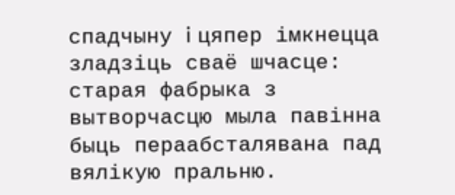спадчыну i цяпер iмкнецца зладзiць сваё шчасце: старая фабрыка з вытворчасцю мыла павiнна быць пераабсталявана пад вялiкую пральню.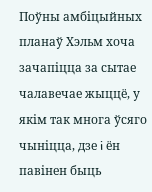Поўны амбiцыйных планаў Хэльм хоча зачапiцца за сытае чалавечае жыццё, у якiм так многа ўсяго чынiцца, дзе i ён павiнен быць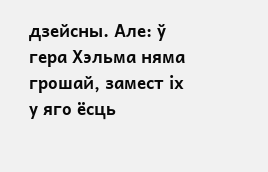дзейсны. Але: ў гера Хэльма няма грошай, замест iх у яго ёсць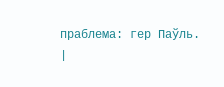праблема: гер Паўль.
|